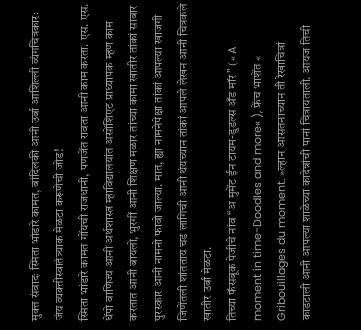मुक्त संवादः स्मिता भांडारे कामत, बांदिलकी आनी उर्बा आशिल्ली व्यंगचित्रकारः जंय व्यक्तीस्वातंत्र्याक मेळटा करूणेची जोड!
स्मिता भांडारे कामत गोंयची राजधानी, पणजेंत रावता आनी काम करता. एस. एस. धेंपो वाणिज्य आनी अर्थशास्त्र म्हाविद्यालयांत असोंशिएट प्राध्यापक म्हण काम करतात आनी बायलो, भुरगीं आनी शिक्षण मळार तांच्या कामा खातीर तांकां साबार पुरस्कार आनी नामनो फावो जाल्या. मात, ह्या नामनेपेक्षा तांकां आपल्या खाजगी जिणेंतली शांतताय चड लागिची आनी थंयच्यान तांकां आपले लेखन आनी चित्रकले खातीर उर्बा मेळटा.
तिच्या फॅसबूक पेजीचे नांव “अ मुमेंट ईन टायम-डुडल्स अँड मॉर” (« A moment in time-Doodles and more« ), फ्रेंच भाशेंत « Gribouillages du moment. »ल्हान आसतनाच्यान ती रेखाचित्रां काडटाली आनी आपल्या शाळेच्या कादेन्नांची पानां चित्रायताली. आयज तिची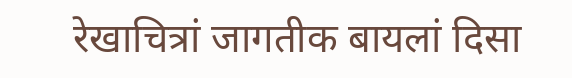रेखाचित्रां जागतीक बायलां दिसा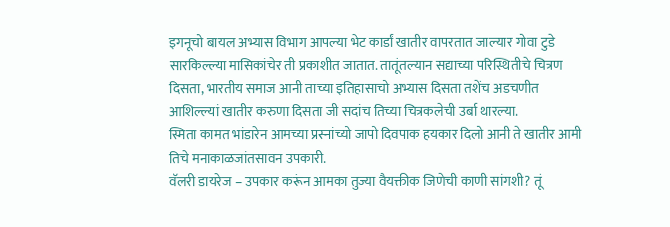इगनूचो बायल अभ्यास विभाग आपल्या भेट कार्डां खातीर वापरतात जाल्यार गोवा टुडे सारकिल्ल्या मासिकांचेर ती प्रकाशीत जातात. तातूंतल्यान सद्याच्या परिस्थितीचे चित्रण दिसता, भारतीय समाज आनी ताच्या इतिहासाचो अभ्यास दिसता तशेंच अडचणीत आशिल्ल्यां खातीर करुणा दिसता जी सदांच तिच्या चित्रकलेची उर्बा थारल्या.
स्मिता कामत भांडारेन आमच्या प्रस्नांच्यो जापो दिवपाक हयकार दिलो आनी ते खातीर आमी तिचे मनाकाळजांतसावन उपकारी.
वॅलरी डायरेज – उपकार करूंन आमका तुज्या वैयक्तीक जिणेची काणी सांगशी? तूं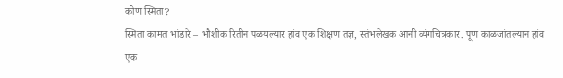कोण स्मिता?
स्मिता कामत भांडारे – भौशीक रितीन पळयल्यार हांव एक शिक्षण तज्ञ, स्तंभलेखक आनी व्यंगचित्रकार. पूण काळजांतल्यान हांव एक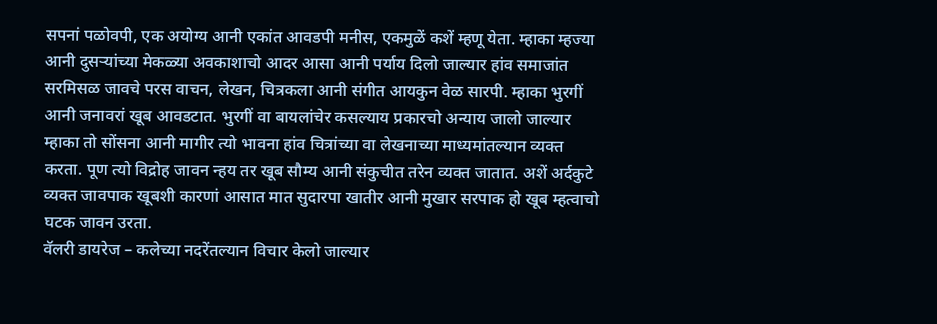सपनां पळोवपी, एक अयोग्य आनी एकांत आवडपी मनीस, एकमुळें कशें म्हणू येता. म्हाका म्हज्या आनी दुसऱ्यांच्या मेकळ्या अवकाशाचो आदर आसा आनी पर्याय दिलो जाल्यार हांव समाजांत सरमिसळ जावचे परस वाचन, लेखन, चित्रकला आनी संगीत आयकुन वेळ सारपी. म्हाका भुरगीं आनी जनावरां खूब आवडटात. भुरगीं वा बायलांचेर कसल्याय प्रकारचो अन्याय जालो जाल्यार म्हाका तो सोंसना आनी मागीर त्यो भावना हांव चित्रांच्या वा लेखनाच्या माध्यमांतल्यान व्यक्त करता. पूण त्यो विद्रोह जावन न्हय तर खूब सौम्य आनी संकुचीत तरेन व्यक्त जातात. अशें अर्दकुटे व्यक्त जावपाक खूबशी कारणां आसात मात सुदारपा खातीर आनी मुखार सरपाक हो खूब म्हत्वाचो घटक जावन उरता.
वॅलरी डायरेज – कलेच्या नदरेंतल्यान विचार केलो जाल्यार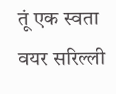तूं एक स्वता वयर सरिल्ली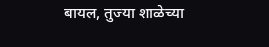बायल, तुज्या शाळेच्या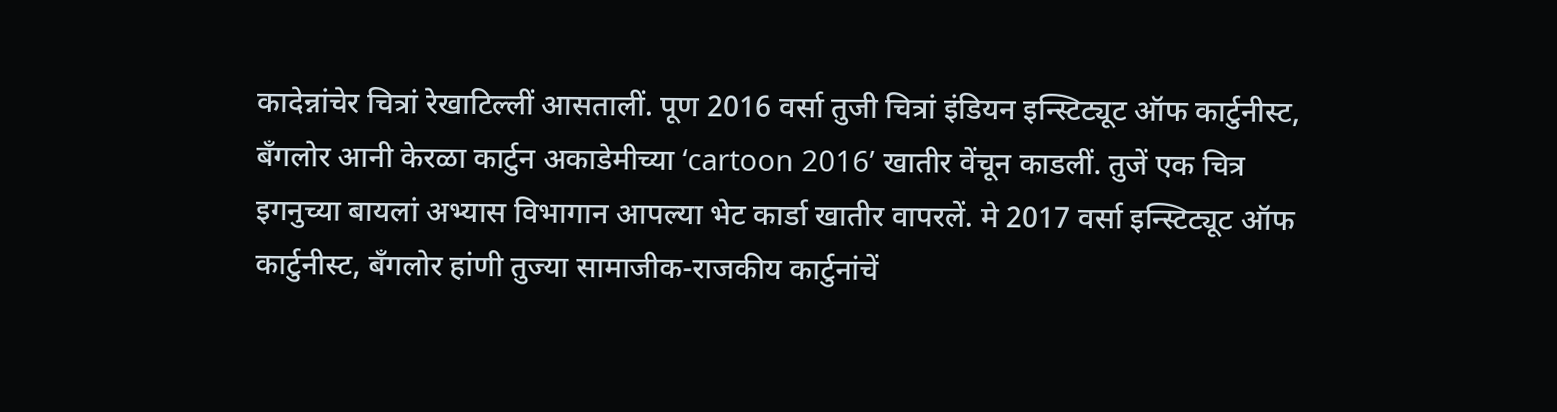कादेन्नांचेर चित्रां रेखाटिल्लीं आसतालीं. पूण 2016 वर्सा तुजी चित्रां इंडियन इन्स्टिट्यूट ऑफ कार्टुनीस्ट, बँगलोर आनी केरळा कार्टुन अकाडेमीच्या ‘cartoon 2016’ खातीर वेंचून काडलीं. तुजें एक चित्र इगनुच्या बायलां अभ्यास विभागान आपल्या भेट कार्डा खातीर वापरलें. मे 2017 वर्सा इन्स्टिट्यूट ऑफ कार्टुनीस्ट, बँगलोर हांणी तुज्या सामाजीक-राजकीय कार्टुनांचें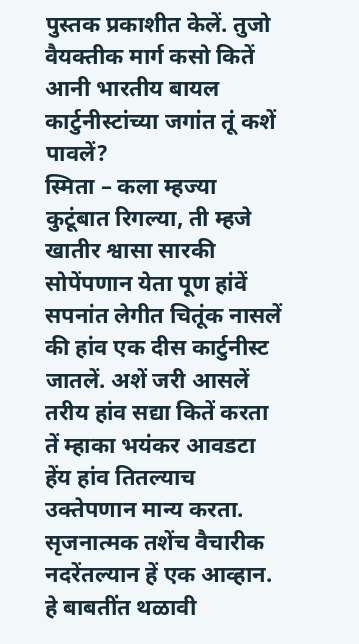पुस्तक प्रकाशीत केलें. तुजो वैयक्तीक मार्ग कसो कितें आनी भारतीय बायल कार्टुनीस्टांच्या जगांत तूं कशें पावलें?
स्मिता – कला म्हज्या कुटूंबात रिगल्या, ती म्हजे खातीर श्वासा सारकी सोपेंपणान येता पूण हांवें सपनांत लेगीत चितूंक नासलें की हांव एक दीस कार्टुनीस्ट जातलें. अशें जरी आसलें तरीय हांव सद्या कितें करता तें म्हाका भयंकर आवडटा हेंय हांव तितल्याच उक्तेपणान मान्य करता. सृजनात्मक तशेंच वैचारीक नदरेंतल्यान हें एक आव्हान. हे बाबतींत थळावी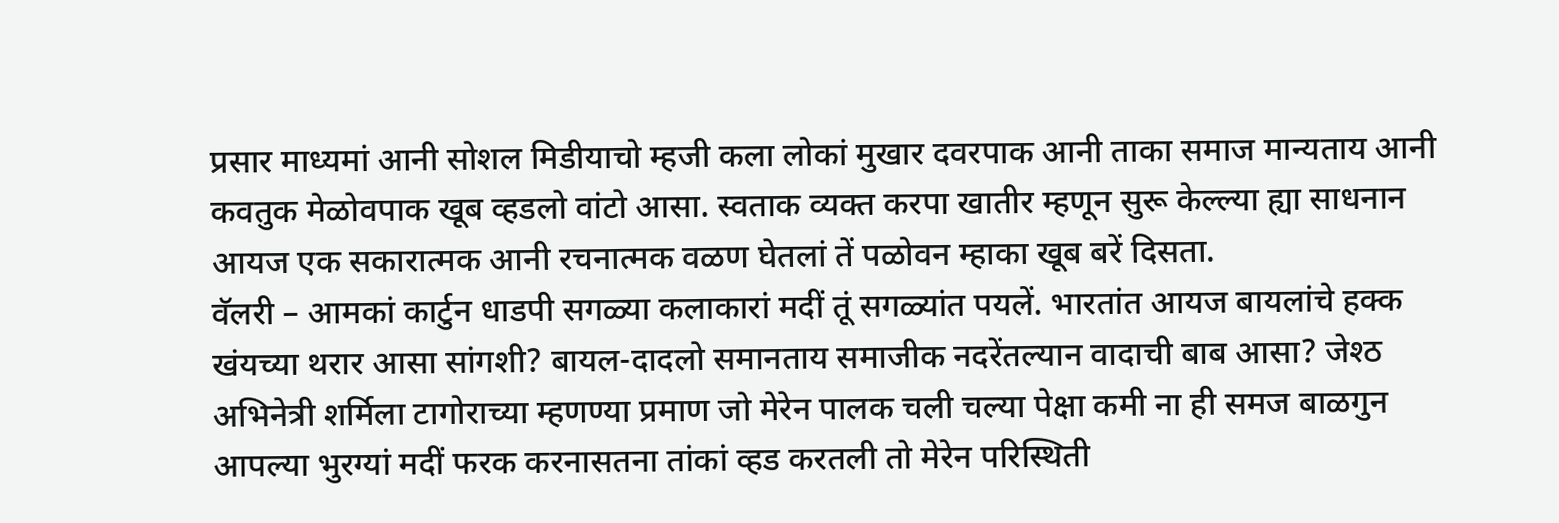प्रसार माध्यमां आनी सोशल मिडीयाचो म्हजी कला लोकां मुखार दवरपाक आनी ताका समाज मान्यताय आनी कवतुक मेळोवपाक खूब व्हडलो वांटो आसा. स्वताक व्यक्त करपा खातीर म्हणून सुरू केल्ल्या ह्या साधनान आयज एक सकारात्मक आनी रचनात्मक वळण घेतलां तें पळोवन म्हाका खूब बरें दिसता.
वॅलरी – आमकां कार्टुन धाडपी सगळ्या कलाकारां मदीं तूं सगळ्यांत पयलें. भारतांत आयज बायलांचे हक्क खंयच्या थरार आसा सांगशी? बायल-दादलो समानताय समाजीक नदरेंतल्यान वादाची बाब आसा? जेश्ठ अभिनेत्री शर्मिला टागोराच्या म्हणण्या प्रमाण जो मेरेन पालक चली चल्या पेक्षा कमी ना ही समज बाळगुन आपल्या भुरग्यां मदीं फरक करनासतना तांकां व्हड करतली तो मेरेन परिस्थिती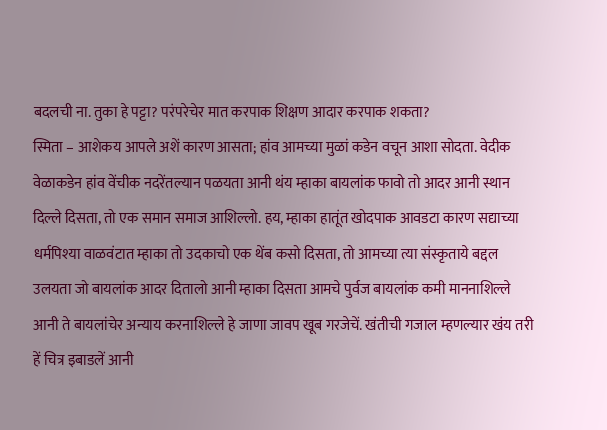बदलची ना. तुका हे पट्टा? परंपरेचेर मात करपाक शिक्षण आदार करपाक शकता?
स्मिता – आशेकय आपले अशें कारण आसता; हांव आमच्या मुळां कडेन वचून आशा सोदता. वेदीक वेळाकडेन हांव वेंचीक नदरेंतल्यान पळयता आनी थंय म्हाका बायलांक फावो तो आदर आनी स्थान दिल्ले दिसता, तो एक समान समाज आशिल्लो. हय, म्हाका हातूंत खोदपाक आवडटा कारण सद्याच्या धर्मपिश्या वाळवंटात म्हाका तो उदकाचो एक थेंब कसो दिसता, तो आमच्या त्या संस्कृताये बद्दल उलयता जो बायलांक आदर दितालो आनी म्हाका दिसता आमचे पुर्वज बायलांक कमी माननाशिल्ले आनी ते बायलांचेर अन्याय करनाशिल्ले हे जाणा जावप खूब गरजेचें. खंतीची गजाल म्हणल्यार खंय तरी हें चित्र इबाडलें आनी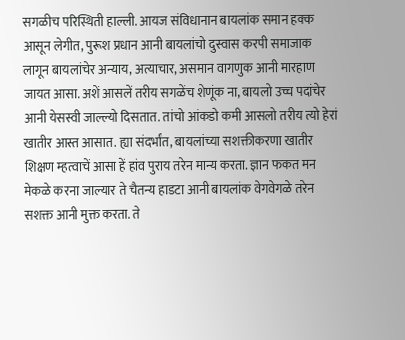सगळीच परिस्थिती हाल्ली. आयज संविधानान बायलांक समान हक्क आसून लेगीत, पुरूश प्रधान आनी बायलांचो दुस्वास करपी समाजाक लागून बायलांचेर अन्याय, अत्याचार, असमान वागणुक आनी मारहाण जायत आसा. अशें आसलें तरीय सगळेंच शेणूंक ना, बायलो उच्च पदांचेर आनी येसस्वी जाल्ल्यो दिसतात. तांचो आंकडो कमी आसलो तरीय त्यो हेरां खातीर आस्त आसात. ह्या संदर्भांत, बायलांच्या सशक्तीकरणा खातीर शिक्षण म्हत्वाचें आसा हें हांव पुराय तरेन मान्य करता. ज्ञान फकत मन मेकळे करना जाल्यार ते चैतन्य हाडटा आनी बायलांक वेगवेगळे तरेन सशक्त आनी मुक्त करता. ते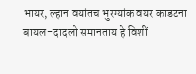भायर, ल्हान वयांतच भुरग्यांक वयर काडटना बायल-दादलो समानताय हे विशीं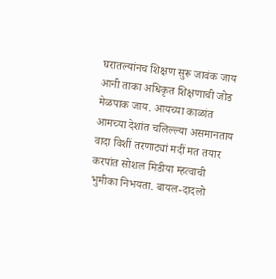घरातल्यांनच शिक्षण सुरू जावंक जाय आनी ताका अधिकृत शिक्षणाची जोड मेळपाक जाय. आयच्या काळांत आमच्या देशांत चलिल्ल्या असमानताय वादा विशीं तरणाट्यां मदीं मत तयार करपांत सोशल मिडीया म्हत्वाची भुमीका निभयता. बायल-दादलो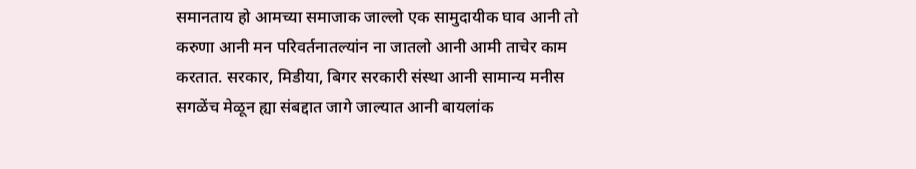समानताय हो आमच्या समाजाक जाल्लो एक सामुदायीक घाव आनी तो करुणा आनी मन परिवर्तनातल्यांन ना जातलो आनी आमी ताचेर काम करतात. सरकार, मिडीया, बिगर सरकारी संस्था आनी सामान्य मनीस सगळेंच मेळून ह्या संबद्दात जागे जाल्यात आनी बायलांक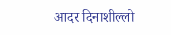आदर दिनाशील्लो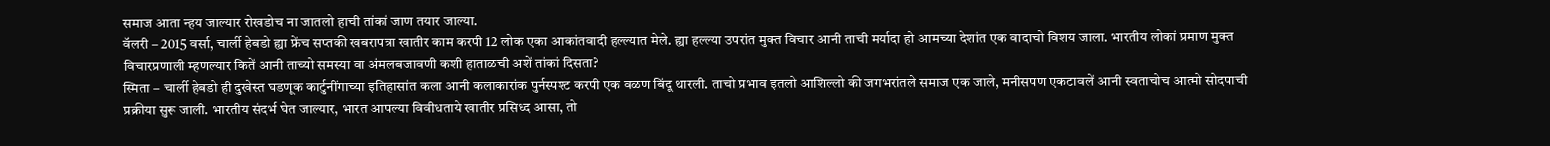समाज आता न्हय जाल्यार रोखडोच ना जातलो हाची तांकां जाण तयार जाल्या.
वॅलरी – 2015 वर्सा, चार्ली हेबडो ह्या फ्रेंच सप्तकी खबरापत्रा खातीर काम करपी 12 लोक एका आकांतवादी हल्ल्यात मेले. ह्या हल्ल्या उपरांत मुक्त विचार आनी ताची मर्यादा हो आमच्या देशांत एक वादाचो विशय जाला. भारतीय लोकां प्रमाण मुक्त विचारप्रणाली म्हणल्यार कितें आनी ताच्यो समस्या वा अंमलबजावणी कशी हाताळची अशें तांकां दिसता?
स्मिता – चार्ली हेबडो ही दुखेस्त घडणूक कार्टुनींगाच्या इतिहासांत कला आनी कलाकारांक पुर्नस्पश्ट करपी एक वळण बिंदू थारली. ताचो प्रभाव इतलो आशिल्लो की जगभरांतले समाज एक जाले, मनीसपण एकटावलें आनी स्वताचोच आत्मो सोदपाची प्रक्रीया सुरू जाली. भारतीय संदर्भ घेत जाल्यार, भारत आपल्या विवीधताये खातीर प्रसिध्द आसा, तो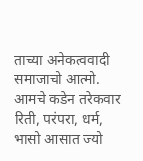ताच्या अनेकत्ववादी समाजाचो आत्मो. आमचे कडेन तरेकवार रिती, परंपरा, धर्म, भासो आसात ज्यो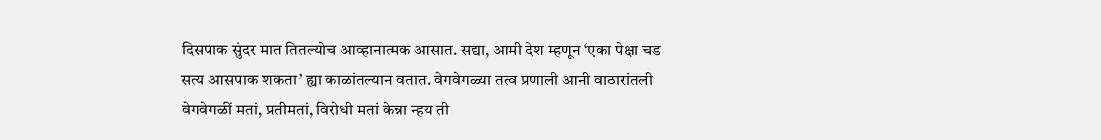दिसपाक सुंदर मात तितल्योच आव्हानात्मक आसात. सद्या, आमी देश म्हणून ‘एका पेक्षा चड सत्य आसपाक शकता’ ह्या काळांतल्यान वतात. वेगवेगळ्या तत्व प्रणाली आनी वाठारांतली वेगवेगळीं मतां, प्रतीमतां, विरोधी मतां केन्ना न्हय ती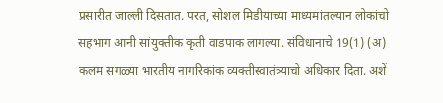प्रसारीत जाल्ली दिसतात. परत, सोशल मिडीयाच्या माध्यमांतल्यान लोकांचो सहभाग आनी सांयुक्तीक कृती वाडपाक लागल्या. संविधानाचे 19(1) (अ) कलम सगळ्या भारतीय नागरिकांक व्यक्तीस्वातंत्र्याचो अधिकार दिता. अशें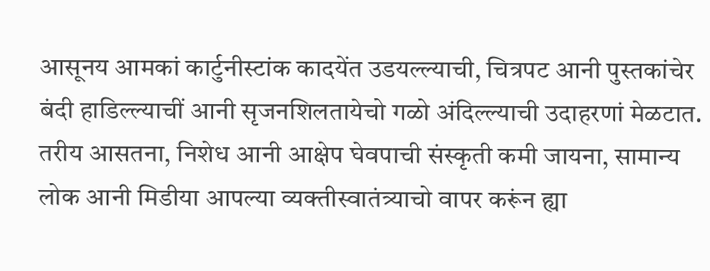आसूनय आमकां कार्टुनीस्टांक कादयेंत उडयल्ल्याची, चित्रपट आनी पुस्तकांचेर बंदी हाडिल्ल्याचीं आनी सृजनशिलतायेचो गळो अंदिल्ल्याची उदाहरणां मेळटात. तरीय आसतना, निशेध आनी आक्षेप घेवपाची संस्कृती कमी जायना, सामान्य लोक आनी मिडीया आपल्या व्यक्तीस्वातंत्र्याचो वापर करूंन ह्या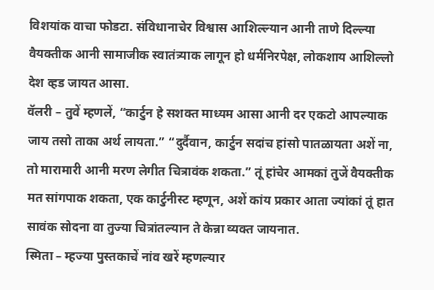विशयांक वाचा फोडटा. संविधानाचेर विश्वास आशिल्ल्यान आनी ताणे दिल्ल्या वैयक्तीक आनी सामाजीक स्वातंत्र्याक लागून हो धर्मनिरपेक्ष, लोकशाय आशिल्लो देश व्हड जायत आसा.
वॅलरी – तुवें म्हणलें, “कार्टुन हे सशक्त माध्यम आसा आनी दर एकटो आपल्याक जाय तसो ताका अर्थ लायता.” “दुर्दैवान, कार्टुन सदांच हांसो पातळायता अशें ना, तो मारामारी आनी मरण लेगीत चित्रावंक शकता.” तूं हांचेर आमकां तुजें वैयक्तीक मत सांगपाक शकता, एक कार्टुनीस्ट म्हणून, अशें कांय प्रकार आता ज्यांकां तूं हात सावंक सोदना वा तुज्या चित्रांतल्यान ते केन्ना व्यक्त जायनात.
स्मिता – म्हज्या पुस्तकाचें नांव खरें म्हणल्यार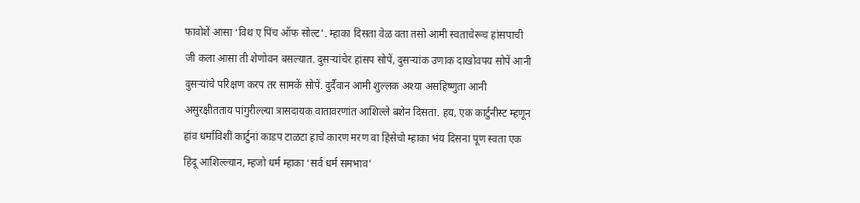फावोशें आसा ‘विथ ए पिंच ऑफ सोल्ट’. म्हाका दिसता वेळ वता तसो आमी स्वताचेरूच हांसपाची जी कला आसा ती शेणोवन बसल्यात. दुसऱ्यांचेर हांसप सोपें, दुसऱ्यांक उणाक दाखोवपय सोपें आनी दुसऱ्यांचे परिक्षण करप तर सामकें सोपें. दुर्दैवान आमी शुल्लक अश्या असहिष्णुता आनी असुरक्षीतताय पांगुरील्ल्या त्रासदायक वातावरणांत आशिल्ले बशेन दिसता. हय, एक कार्टुनीस्ट म्हणून हांव धर्माविशीं कार्टुनां काडप टाळटा हाचे कारण मरण वा हिंसेचो म्हाका भंय दिसना पूण स्वता एक हिंदू आशिल्ल्यान, म्हजो धर्म म्हाका ‘सर्व धर्म समभाव’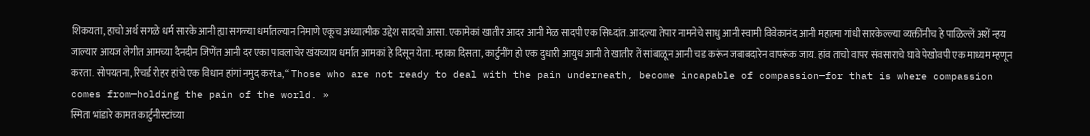शिकयता, हाचो अर्थ सगळे धर्म सारके आनी ह्या सगळ्या धर्मांतल्यान निमाणे एकूच अध्यात्मीक उद्देश सादचो आसा. एकामेकां खातीर आदर आनी मेळ सादपी एक सिध्दांत. आदल्या तेपार नामनेचे साधु आनी स्वामी विवेकानंद आनी महात्मा गांधी सारकेल्ल्या व्यक्तींनीच हे पाळिल्लें अशें न्हय जाल्यार आयज लेगीत आमच्या दैनदीन जिणेंत आनी दर एका पावलाचेर खंयच्याय धर्मांत आमकां हे दिसून येता. म्हाका दिसता, कार्टुनींग हो एक दुधारी आयुध आनी ते खातीर तें सांबाळून आनी चड करूंन जबाबदारेन वापरूंक जाय. हांव ताचो वापर संवसाराचे घावे पेखोवपी एक माध्यम म्हणून करता. सोपयतना, रिचर्ड रोहर हांचे एक विधान हांगां नमुद करta, “ Those who are not ready to deal with the pain underneath, become incapable of compassion—for that is where compassion comes from—holding the pain of the world. »
स्मिता भांडारे कामत कार्टुनीस्टांच्या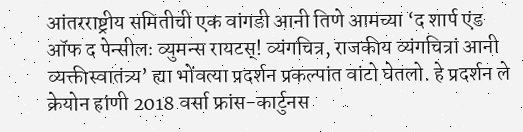आंतरराष्ट्रीय समितीची एक वांगडी आनी तिणे आमच्या ‘द शार्प एंड ऑफ द पेन्सीलः व्युमन्स रायटस्! व्यंगचित्र, राजकीय व्यंगचित्रां आनी व्यक्तीस्वातंत्र्य’ ह्या भोंवत्या प्रदर्शन प्रकल्पांत वांटो घेतलो. हे प्रदर्शन ले क्रेयोन हांणी 2018 वर्सा फ्रांस-कार्टुनस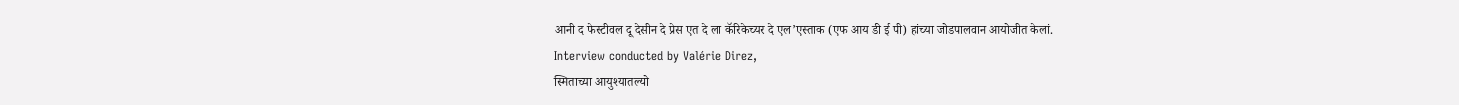आनी द फेस्टीवल दू देसीन दे प्रेस एत दे ला कॅरिकेच्यर दे एल’एस्ताक (एफ आय डी ई पी) हांच्या जोडपालवान आयोजीत केलां.
Interview conducted by Valérie Direz,
स्मिताच्या आयुश्यातल्यो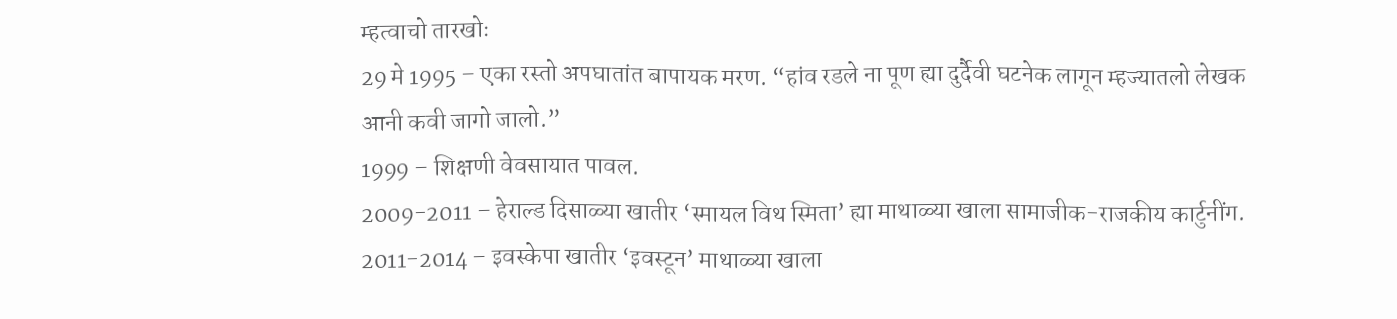म्हत्वाचो तारखोः
29 मे 1995 – एका रस्तो अपघातांत बापायक मरण. “हांव रडले ना पूण ह्या दुर्दैवी घटनेक लागून म्हज्यातलो लेखक आनी कवी जागो जालो.”
1999 – शिक्षणी वेवसायात पावल.
2009-2011 – हेराल्ड दिसाळ्या खातीर ‘स्मायल विथ स्मिता’ ह्या माथाळ्या खाला सामाजीक-राजकीय कार्टुनींग.
2011-2014 – इवस्केपा खातीर ‘इवस्टून’ माथाळ्या खाला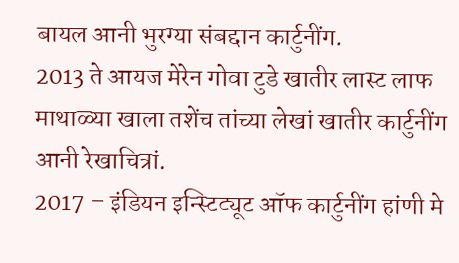बायल आनी भुरग्या संबद्दान कार्टुनींग.
2013 ते आयज मेरेन गोवा टुडे खातीर लास्ट लाफ माथाळ्या खाला तशेंच तांच्या लेखां खातीर कार्टुनींग आनी रेखाचित्रां.
2017 – इंडियन इन्स्टिट्यूट ऑफ कार्टुनींग हांणी मे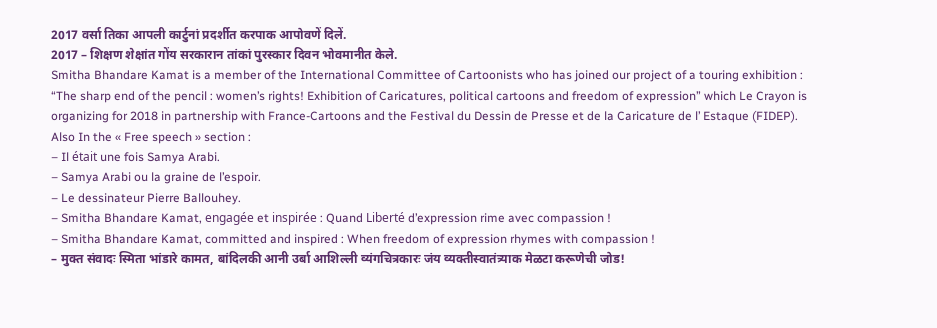2017 वर्सा तिका आपली कार्टुनां प्रदर्शीत करपाक आपोवणें दिलें.
2017 – शिक्षण शेक्षांत गोंय सरकारान तांकां पुरस्कार दिवन भोवमानीत केले.
Smitha Bhandare Kamat is a member of the International Committee of Cartoonists who has joined our project of a touring exhibition : “The sharp end of the pencil : women’s rights! Exhibition of Caricatures, political cartoons and freedom of expression” which Le Crayon is organizing for 2018 in partnership with France-Cartoons and the Festival du Dessin de Presse et de la Caricature de l’ Estaque (FIDEP).
Also In the « Free speech » section :
– Il était une fois Samya Arabi.
– Samya Arabi ou la graine de l’espoir.
– Le dessinateur Pierre Ballouhey.
– Smitha Bhandare Kamat, engagée et inspirée : Quand Liberté d’expression rime avec compassion !
– Smitha Bhandare Kamat, committed and inspired : When freedom of expression rhymes with compassion !
– मुक्त संवादः स्मिता भांडारे कामत, बांदिलकी आनी उर्बा आशिल्ली व्यंगचित्रकारः जंय व्यक्तीस्वातंत्र्याक मेळटा करूणेची जोड!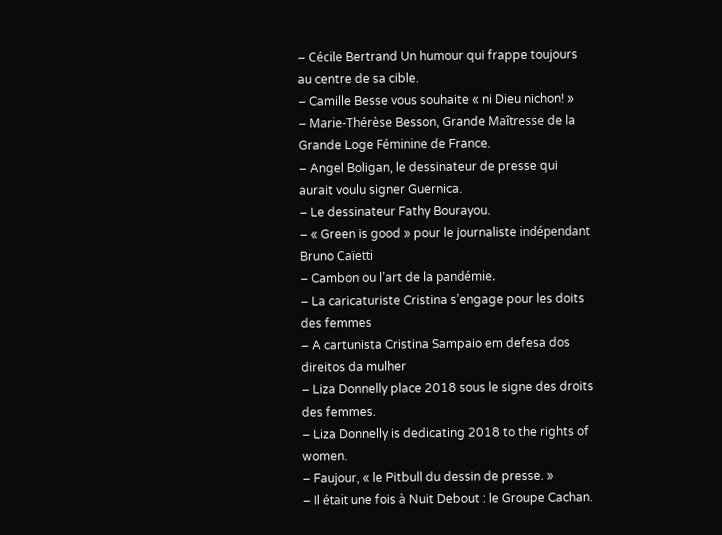– Cécile Bertrand Un humour qui frappe toujours au centre de sa cible.
– Camille Besse vous souhaite « ni Dieu nichon! »
– Marie-Thérèse Besson, Grande Maîtresse de la Grande Loge Féminine de France.
– Angel Boligan, le dessinateur de presse qui aurait voulu signer Guernica.
– Le dessinateur Fathy Bourayou.
– « Green is good » pour le journaliste indépendant Bruno Caïetti
– Cambon ou l’art de la pandémie.
– La caricaturiste Cristina s’engage pour les doits des femmes
– A cartunista Cristina Sampaio em defesa dos direitos da mulher
– Liza Donnelly place 2018 sous le signe des droits des femmes.
– Liza Donnelly is dedicating 2018 to the rights of women.
– Faujour, « le Pitbull du dessin de presse. »
– Il était une fois à Nuit Debout : le Groupe Cachan.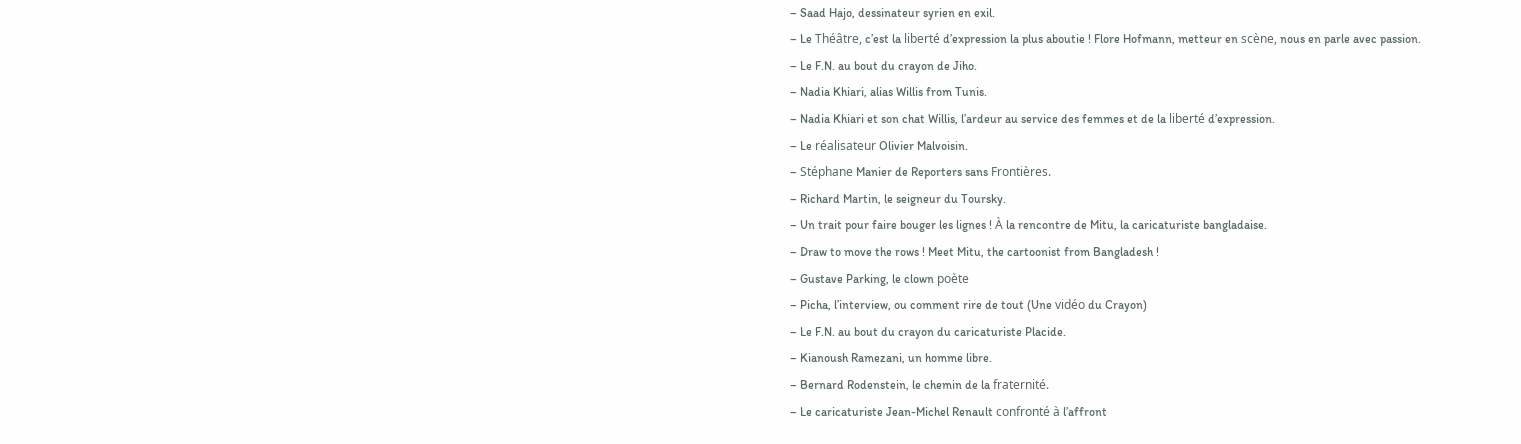– Saad Hajo, dessinateur syrien en exil.
– Le Théâtre, c’est la liberté d’expression la plus aboutie ! Flore Hofmann, metteur en scène, nous en parle avec passion.
– Le F.N. au bout du crayon de Jiho.
– Nadia Khiari, alias Willis from Tunis.
– Nadia Khiari et son chat Willis, l’ardeur au service des femmes et de la liberté d’expression.
– Le réalisateur Olivier Malvoisin.
– Stéphane Manier de Reporters sans Frontières.
– Richard Martin, le seigneur du Toursky.
– Un trait pour faire bouger les lignes ! À la rencontre de Mitu, la caricaturiste bangladaise.
– Draw to move the rows ! Meet Mitu, the cartoonist from Bangladesh !
– Gustave Parking, le clown poète
– Picha, l’interview, ou comment rire de tout (Une vidéo du Crayon)
– Le F.N. au bout du crayon du caricaturiste Placide.
– Kianoush Ramezani, un homme libre.
– Bernard Rodenstein, le chemin de la fraternité.
– Le caricaturiste Jean-Michel Renault confronté à l’affront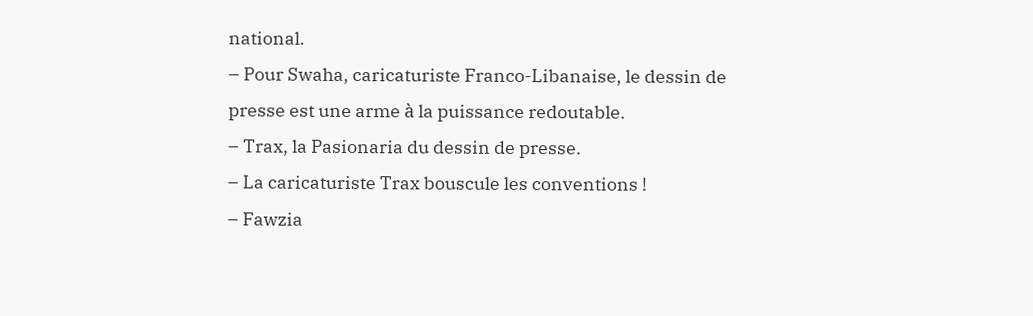national.
– Pour Swaha, caricaturiste Franco-Libanaise, le dessin de presse est une arme à la puissance redoutable.
– Trax, la Pasionaria du dessin de presse.
– La caricaturiste Trax bouscule les conventions !
– Fawzia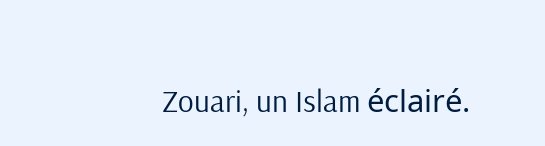Zouari, un Islam éclairé.